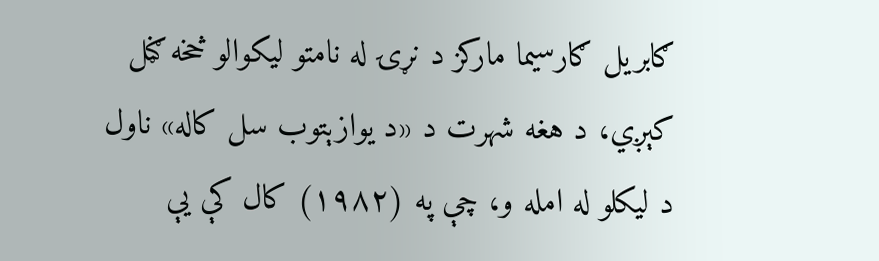ګابریل ګارسیما مارکز د نړۍ له نامتو لیکوالو څخه ګڼل کېږي، د هغه شهرت د «د یوازېتوب سل کاله» ناول د لیکلو له امله و، چې په (۱۹۸۲) کال کې یې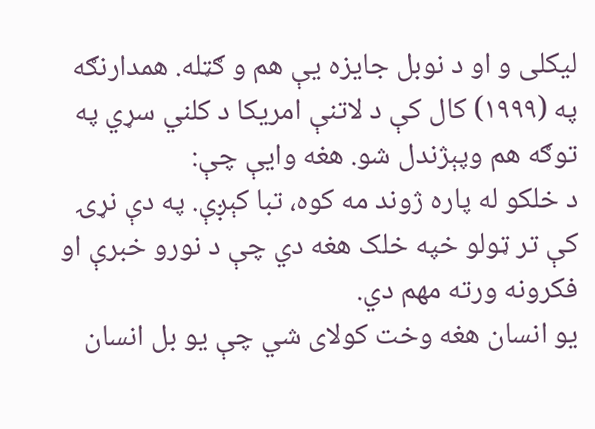لیکلی و او د نوبل جایزه یې هم و ګټله. همدارنګه په (۱۹۹۹) کال کې د لاتنې امریکا د کلني سړي په توګه هم وپېژندل شو. هغه وایې چې:
د خلکو له پاره ژوند مه کوه، تبا کېږې. په دې نړۍ کې تر ټولو خپه خلک هغه دي چې د نورو خبرې او فکرونه ورته مهم دي.
یو انسان هغه وخت کولای شي چې یو بل انسان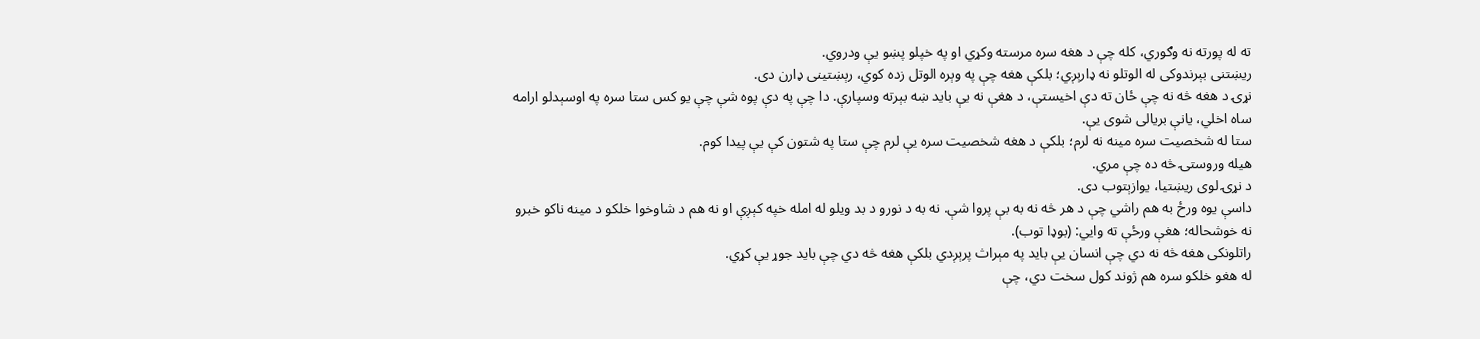ته له پورته نه وګوري، کله چې د هغه سره مرسته وکړي او په خپلو پښو یې ودروي.
ریښتنی بېرندوکی له الوتلو نه ډارېږي؛ بلکې هغه چې په وېره الوتل زده کوي، رېښتینی ډارن دی.
نړۍ د هغه څه نه چې ځان ته دې اخیستې، د هغې نه یې باید ښه بېرته وسپارې. دا چې په دې پوه شې چې یو کس ستا سره په اوسېدلو ارامه ساه اخلي، یانې بریالی شوی يې.
ستا له شخصیت سره مینه نه لرم؛ بلکې د هغه شخصیت سره یې لرم چې ستا په شتون کې یې پیدا کوم.
هیله وروستۍ څه ده چې مري.
د نړۍ لوی ریښتیا، یوازېتوب دی.
داسې یوه ورځ به هم راشي چې د هر څه نه به بې پروا شې. نه به د نورو د بد ویلو له امله خپه کېږې او نه هم د شاوخوا خلکو د مینه ناکو خبرو نه خوشحاله؛ هغې ورځې ته وایي: (بوډا توب).
راتلونکی هغه څه نه دي چې انسان یې باید په مېراث پرېږدي بلکې هغه څه دي چې باید جوړ یې کړي.
له هغو خلکو سره هم ژوند کول سخت دي، چې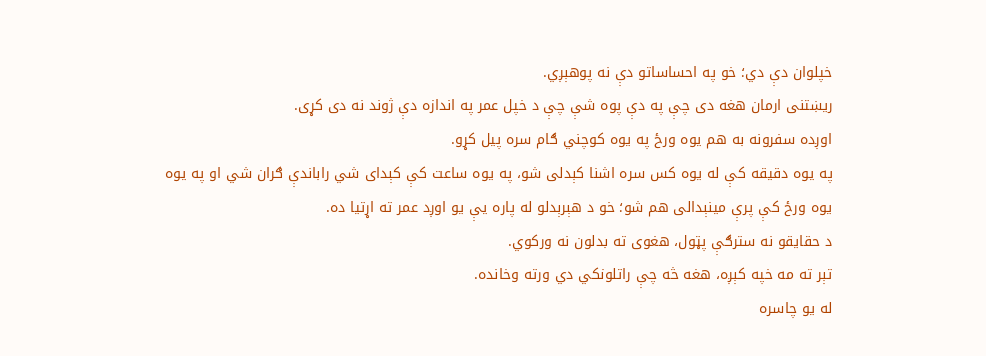خپلوان دې دي؛ خو په احساساتو دې نه پوهېږي.
ریښتنی ارمان هغه دی چې په دې پوه شې چې د خپل عمر په اندازه دې ژوند نه دی کړی.
اوږده سفرونه به هم یوه ورځ په یوه کوچني ګام سره پیل کړو.
په یوه دقیقه کې له یوه کس سره اشنا کېدلی شو، په یوه ساعت کې کېدای شي راباندې ګران شي او په یوه یوه ورځ کې پرې مینېدالی هم شو؛ خو د هېرېدلو له پاره یې يو اوږد عمر ته اړتیا ده.
د حقایقو نه سترګې پټول، هغوی ته بدلون نه ورکوي.
تېر ته مه خپه کېږه، هغه څه چې راتلونکي دي ورته وخانده.
له یو چاسره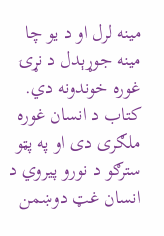مینه لرل او د یو چا مینه جوړېدل د نړۍ غوره خوندونه دي.
کتاب د انسان غوره ملګری دی او په پټو سترګو د نورو پیروي د انسان غټ دوښمن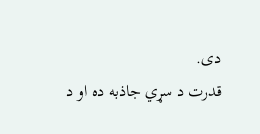دی.
قدرت د سړي جاذبه ده او د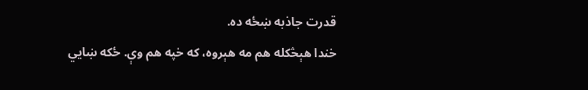قدرت جاذبه ښځه ده.
خندا هېڅکله هم مه هېروه، که خپه هم وې. ځکه ښایي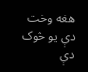هغه وخت دې یو څوک دې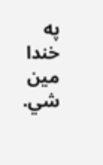په خندا مین شي.